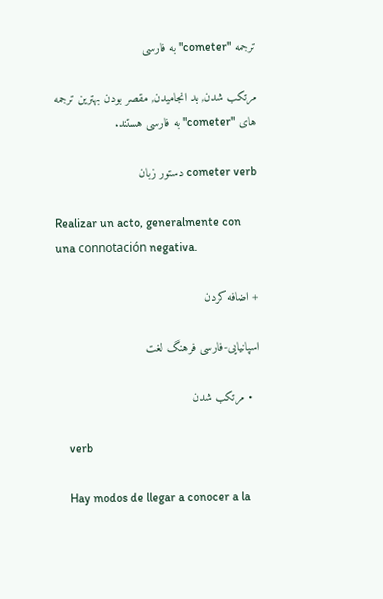ترجمه "cometer" به فارسی

مرتکب شدن, بد انجامیدن, مقصر بودن بهترین ترجمه های "cometer" به فارسی هستند.

cometer verb دستور زبان

Realizar un acto, generalmente con una connotación negativa.

+ اضافه کردن

اسپانیایی-فارسی فرهنگ لغت

  • مرتکب شدن

    verb

    Hay modos de llegar a conocer a la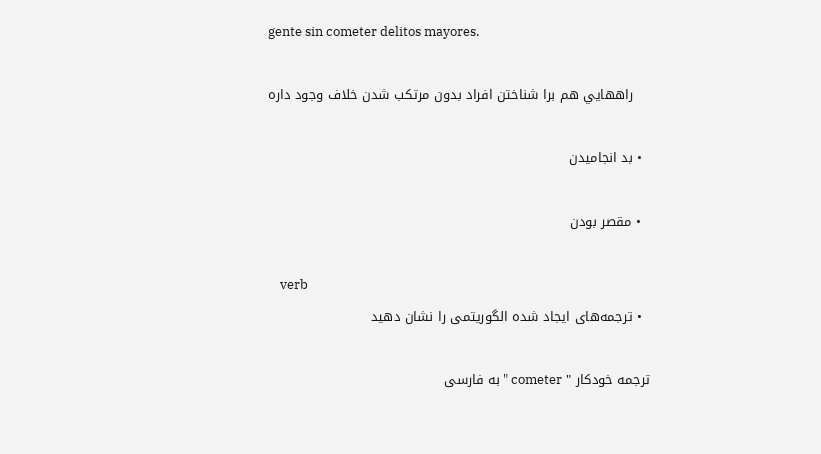gente sin cometer delitos mayores.

    راههايي هم برا شناختن افراد بدون مرتکب شدن خلاف وجود داره

  • بد انجامیدن

  • مقصر بودن

    verb
  • ترجمه‌های ایجاد شده الگوریتمی را نشان دهید

ترجمه خودکار " cometer " به فارسی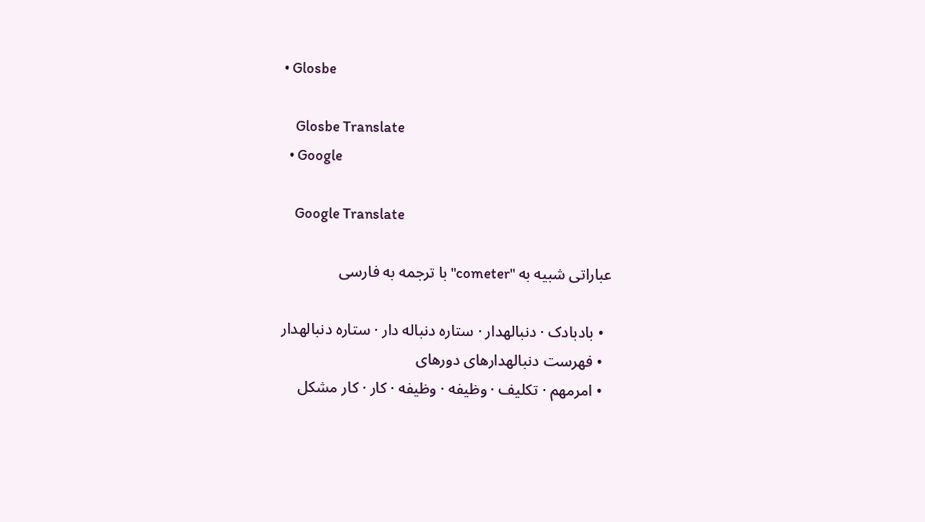• Glosbe

    Glosbe Translate
  • Google

    Google Translate

عباراتی شبیه به "cometer" با ترجمه به فارسی

  • بادبادک · دنبالهدار · ستاره دنباله دار · ستاره دنبالهدار
  • فهرست دنبالهدارهای دورهای
  • امرمهم · تکلیف · وظيفه · وظیفه · کار · کار مشکل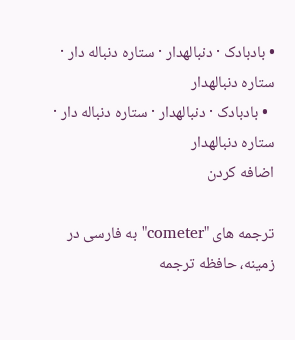• بادبادک · دنبالهدار · ستاره دنباله دار · ستاره دنبالهدار
  • بادبادک · دنبالهدار · ستاره دنباله دار · ستاره دنبالهدار
اضافه کردن

ترجمه های "cometer" به فارسی در زمینه، حافظه ترجمه